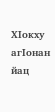ХӀокху агӀонан йац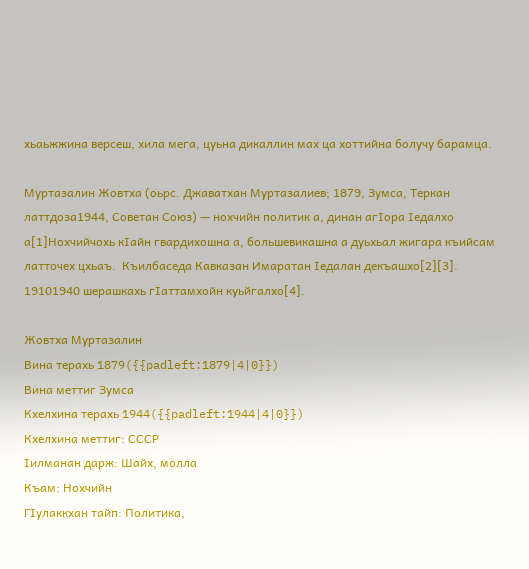хьаьжжина версеш, хила мега, цуьна дикаллин мах ца хоттийна болучу барамца.

Муртазалин Жовтха (оьрс. Джаватхан Муртазалиев; 1879, Зумса, Теркан латтдоза1944, Советан Союз) — нохчийн политик а, динан агІора Ӏедалхо а[1]Нохчийчохь кӀайн гвардихошна а, большевикашна а дуьхьал жигара къийсам латточех цхьаъ.  Къилбаседа Кавказан Имаратан Ӏедалан декъашхо[2][3]. 19101940 шерашкахь гӀаттамхойн куьйгалхо[4].

Жовтха Муртазалин
Вина терахь 1879({{padleft:1879|4|0}})
Вина меттиг Зумса
Кхелхина терахь 1944({{padleft:1944|4|0}})
Кхелхина меттиг: СССР
Ӏилманан дарж: Шайх, молла
Къам: Нохчийн
ГӀулаккхан тайп: Политика,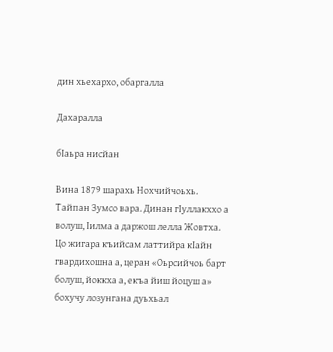дин хьехархо, обаргалла

Дахаралла

бӀаьра нисйан

Вина 1879 шарахь Нохчийчоьхь. Тайпан Зумсо вара. Динан гӀуллакххо а волуш, Іилма а даржош лелла Жовтха. Цо жигара къийсам латтийра кӀайн гвардихошна а, церан «Оьрсийчоь барт болуш, йоккха а, екъа йиш йоцуш а» бохучу лозунгана дуьхьал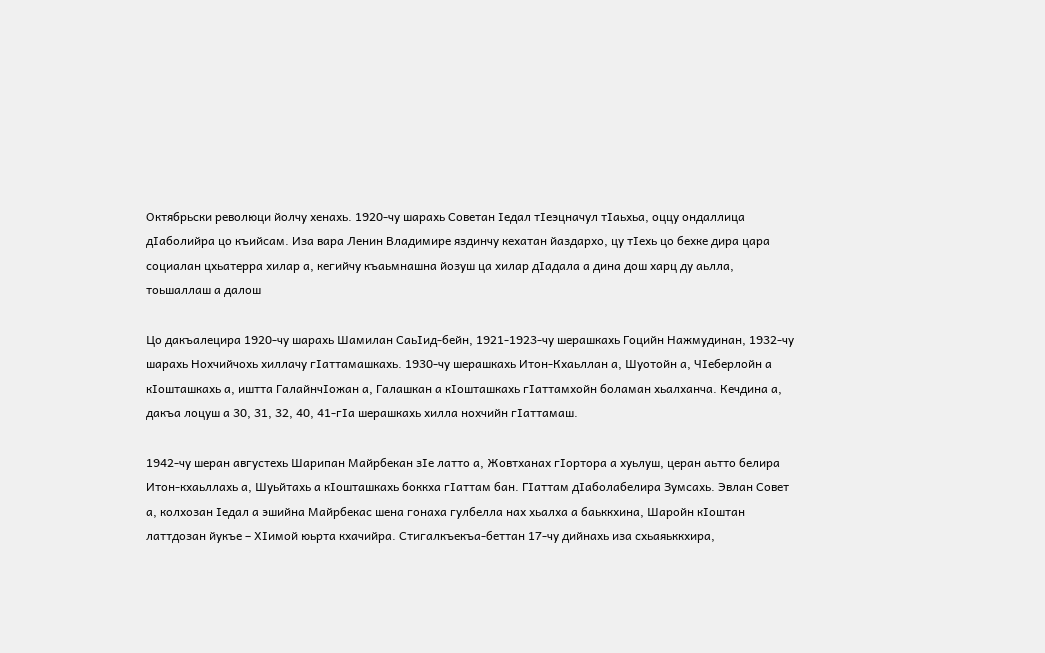Октябрьски революци йолчу хенахь. 1920-чу шарахь Советан Ӏедал тӀеэцначул тӀаьхьа, оццу ондаллица дӀаболийра цо къийсам. Иза вара Ленин Владимире яздинчу кехатан йаздархо, цу тӀехь цо бехке дира цара социалан цхьатерра хилар а, кегийчу къаьмнашна йозуш ца хилар дӀадала а дина дош харц ду аьлла, тоьшаллаш а далош

Цо дакъалецира 1920-чу шарахь Шамилан СаьӀид-бейн, 1921-1923-чу шерашкахь Гоцийн Нажмудинан, 1932-чу шарахь Нохчийчохь хиллачу гӀаттамашкахь. 1930-чу шерашкахь Итон-Кхаьллан а, Шуотойн а, ЧІеберлойн а кӀошташкахь а, иштта ГалайнчІожан а, Галашкан а кӀошташкахь гӀаттамхойн боламан хьалханча. Кечдина а, дакъа лоцуш а 30, 31, 32, 40, 41-гӀа шерашкахь хилла нохчийн гӀаттамаш.

1942-чу шеран августехь Шарипан Майрбекан зӀе латто а, Жовтханах гӀортора а хуьлуш, церан аьтто белира Итон-кхаьллахь а, Шуьйтахь а кӀошташкахь боккха гӀаттам бан. ГӀаттам дӀаболабелира Зумсахь. Эвлан Совет а, колхозан Іедал а эшийна Майрбекас шена гонаха гулбелла нах хьалха а баьккхина, Шаройн кІоштан латтдозан йукъе – ХӀимой юьрта кхачийра. Стигалкъекъа-беттан 17-чу дийнахь иза схьаяьккхира,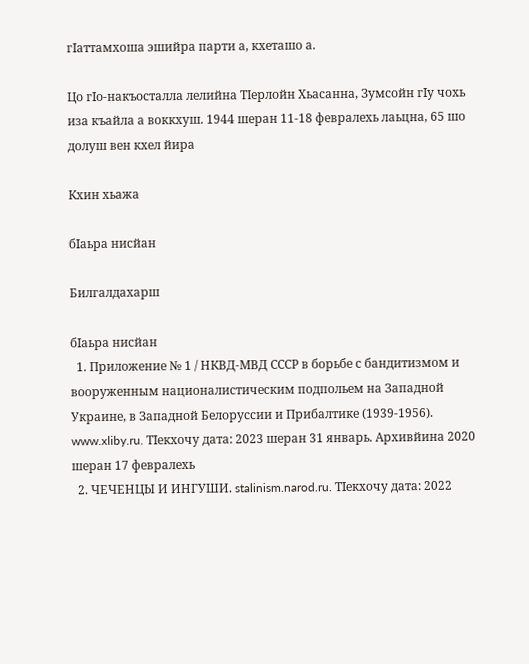гӀаттамхоша эшийра парти а, кхеташо а.

Цо гӀо-накъосталла лелийна ТІерлойн Хьасанна, Зумсойн гӀу чохь иза къайла а воккхуш. 1944 шеран 11-18 февралехь лаьцна, 65 шо долуш вен кхел йира

Кхин хьажа

бӀаьра нисйан

Билгалдахарш

бӀаьра нисйан
  1. Приложение № 1 / НКВД-МВД СССР в борьбе с бандитизмом и вооруженным националистическим подпольем на Западной Украине, в Западной Белоруссии и Прибалтике (1939-1956). www.xliby.ru. ТӀекхочу дата: 2023 шеран 31 январь. Архивйина 2020 шеран 17 февралехь
  2. ЧЕЧЕНЦЫ И ИНГУШИ. stalinism.narod.ru. ТӀекхочу дата: 2022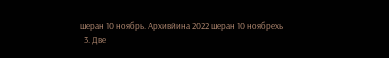шеран 10 ноябрь. Архивйина 2022 шеран 10 ноябрехь
  3. Две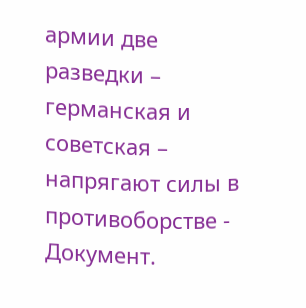армии две разведки – германская и советская – напрягают силы в противоборстве - Документ.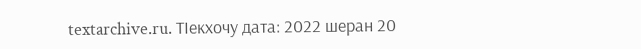textarchive.ru. ТӀекхочу дата: 2022 шеран 20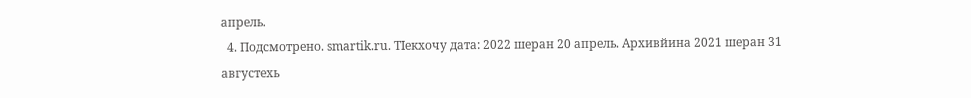апрель.
  4. Подсмотрено. smartik.ru. ТӀекхочу дата: 2022 шеран 20 апрель. Архивйина 2021 шеран 31 августехь